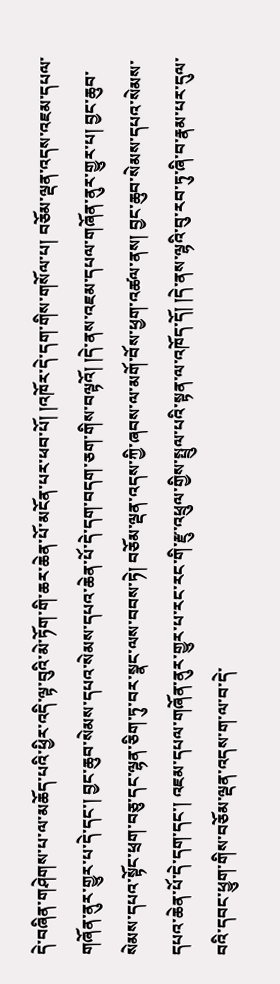དེ་བཞིན་གཤེགས་པ་ལ་མཆོད་པའི་ཕྱིར་འདི་ལྟ་བུའི་མེ་ཏོག་གི་ཆར་ཆེན་པོ་མངོན་པར་ཕབ་པོ། །འཁོར་དེ་དག་གིས་གསོལ་པ། བཅོམ་ལྡན་འདས་འཇམ་དཔལ་གཞོན་ནུར་གྱུར་པ་དེ་དང་། བྱང་ཆུབ་སེམས་དཔའ་སེམས་དཔའ་ཆེན་པོ་དེ་དག་བདག་ཅག་གིས་བལྟའོ། །དེ་ནས་འཇམ་དཔལ་གཞོན་ནུར་གྱུར་པ། བྱང་ཆུབ་སེམས་དཔའ་སྟོང་ཕྲག་བཅུ་དང་ལྷན་ཅིག་ཏུ་བར་སྣང་ལས་བབས་ཏེ། བཅོམ་ལྡན་འདས་ཀྱི་ཞབས་ལ་མགོ་བོས་ཕྱག་འཚལ་ནས། བྱང་ཆུབ་སེམས་དཔའ་སེམས་དཔའ་ཆེན་པོ་དེ་དག་དང་། འཇམ་དཔལ་གཞོན་ནུར་གྱུར་པ་རང་རང་གི་རྫུ་འཕྲུལ་གྱིས་སྤྲུལ་པའི་སྟན་ལ་འཁོད་དོ། །དེ་ནས་ལྷའི་བུ་རབ་ཏུ་ཞི་བ་རྣམ་པར་དུལ་བའི་དབང་ཕྱུག་གིས་བཅོམ་ལྡན་འདས་ག་ལ་བ་དེ་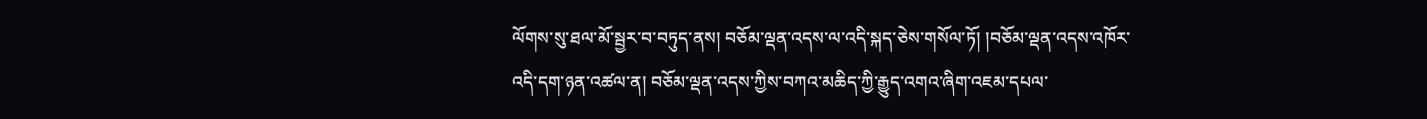ལོགས་སུ་ཐལ་མོ་སྦྱར་བ་བཏུད་ནས། བཅོམ་ལྡན་འདས་ལ་འདི་སྐད་ཅེས་གསོལ་ཏོ། །བཅོམ་ལྡན་འདས་འཁོར་འདི་དག་ཉན་འཚལ་ན། བཅོམ་ལྡན་འདས་ཀྱིས་བཀའ་མཆིད་ཀྱི་རྒྱུད་འགའ་ཞིག་འཇམ་དཔལ་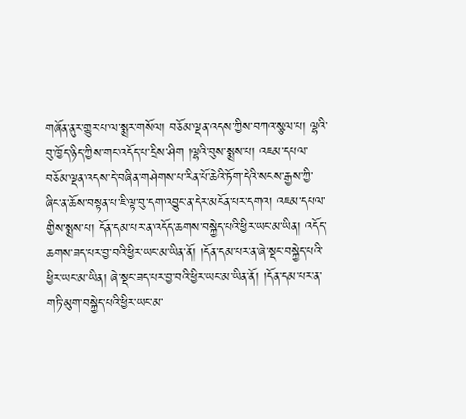གཞོན་ནུར་གྱུར་པ་ལ་སྨྲར་གསོལ། བཅོམ་ལྡན་འདས་ཀྱིས་བཀའ་སྩལ་པ། ལྷའི་བུ་ཁྱོད་ཉིད་ཀྱིས་གང་འདོད་པ་དྲིས་ཤིག །ལྷའི་བུས་སྨྲས་པ། འཇམ་དཔལ་བཅོམ་ལྡན་འདས་དེ་བཞིན་གཤེགས་པ་རིན་པོ་ཆེའི་ཏོག་དེའི་སངས་རྒྱས་ཀྱི་ཞིང་ན་ཆོས་བསྟན་པ་ཇི་ལྟ་བུ་དག་འབྱུང་ན་དེར་མངོན་པར་དགའ། འཇམ་དཔལ་གྱིས་སྨྲས་པ། དོན་དམ་པར་ན་འདོད་ཆགས་བསྐྱེད་པའི་ཕྱིར་ཡང་མ་ཡིན། འདོད་ཆགས་ཟད་པར་བྱ་བའི་ཕྱིར་ཡང་མ་ཡིན་ནོ། །དོན་དམ་པར་ན་ཞེ་སྡང་བསྐྱེད་པའི་ཕྱིར་ཡང་མ་ཡིན། ཞེ་སྡང་ཟད་པར་བྱ་བའི་ཕྱིར་ཡང་མ་ཡིན་ནོ། །དོན་དམ་པར་ན་གཏི་མུག་བསྐྱེད་པའི་ཕྱིར་ཡང་མ་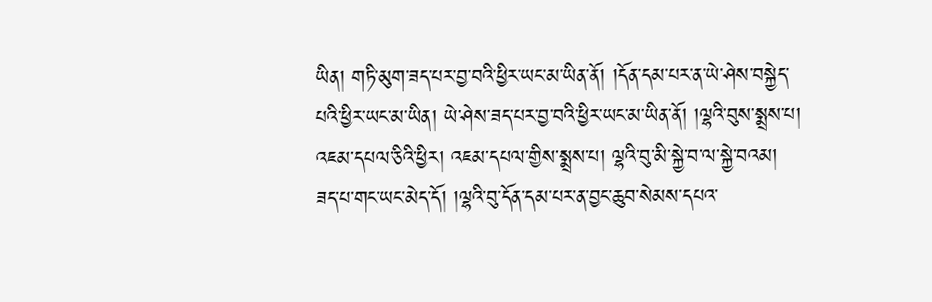ཡིན། གཏི་མུག་ཟད་པར་བྱ་བའི་ཕྱིར་ཡང་མ་ཡིན་ནོ། །དོན་དམ་པར་ན་ཡེ་ཤེས་བསྐྱེད་པའི་ཕྱིར་ཡང་མ་ཡིན། ཡེ་ཤེས་ཟད་པར་བྱ་བའི་ཕྱིར་ཡང་མ་ཡིན་ནོ། །ལྷའི་བུས་སྨྲས་པ། འཇམ་དཔལ་ཅིའི་ཕྱིར། འཇམ་དཔལ་གྱིས་སྨྲས་པ། ལྷའི་བུ་མི་སྐྱེ་བ་ལ་སྐྱེ་བའམ། ཟད་པ་གང་ཡང་མེད་དོ། །ལྷའི་བུ་དོན་དམ་པར་ན་བྱང་ཆུབ་སེམས་དཔའ་